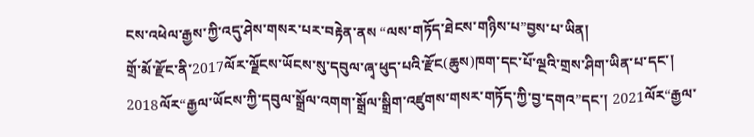ངས་འཕེལ་རྒྱས་ཀྱི་འདུ་ཤེས་གསར་པར་བརྟེན་ནས “ལས་གཏོད་ཐེངས་གཉིས་པ”བྱས་པ་ཡིན།
གྲོ་མོ་རྫོང་ནི་2017ལོར་ལྗོངས་ཡོངས་སུ་དབུལ་ཞྭ་ཕུད་པའི་རྫོང(ཆུས)ཁག་དང་པོ་ལྔའི་གྲས་ཤིག་ཡིན་པ་དང་། 2018ལོར“རྒྱལ་ཡོངས་ཀྱི་དབུལ་སྒྲོལ་འགག་སྒྲོལ་སྒྲིག་འཛུགས་གསར་གཏོད་ཀྱི་བྱ་དགའ”དང་། 2021ལོར“རྒྱལ་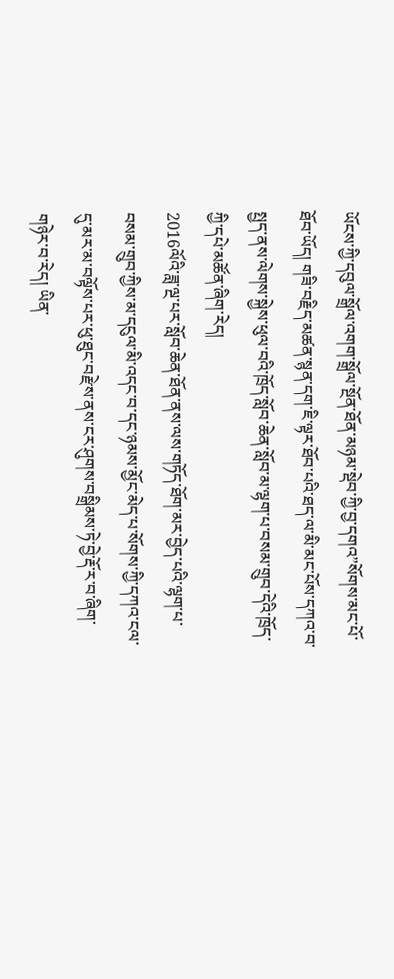ཡོངས་ཀྱི་དབུལ་སྒྲོལ་འགག་སྒྲོལ་སྔོན་ཐོན་མཉམ་སྡེབ་ཀྱི་བྱ་དགའ”སོགས་མང་པོ་ཐོབ་ཡོད། གཟི་བརྗིད་མཚན་སྙན་དག་ཇི་ལྟར་ཐོབ་པའི་ཐད་ལ་མི་མང་པོས་དཀའ་བ་སྤྱད་ནས་ལེགས་སྐྱེས་ཕུལ་བའི་ཁྲོད་སློབ་ཆེན་སློབ་མ་ལྷག་པ་བསམ་གྲུབ་དེའི་ཁྲོད་ཀྱི་དཔེ་མཚོན་ཞིག་རེད།
2016ལོའི་ཟླ་ལྔ་པར་སློབ་ཆེན་ཐོན་ནས་ལས་གཏོད་ཐོག་མར་བྱེད་པའི་ལྷག་པ་བསམ་གྲུབ་ཀྱིས་མ་དངུལ་མི་འདང་བ་དང་ཉམས་མྱོང་མེད་པ་སོགས་ཀྱི་དཀའ་ངལ་དུ་མར་མ་བལྟོས་པར་ཕུ་ཐུང་བརྫེས་ནས་ངར་ཤུགས་བསྒྲིམས་ཏེ་བྱེ་རྡོ་ར་བ་ཞིག་གཉེར་བ་རེད། ཡིན་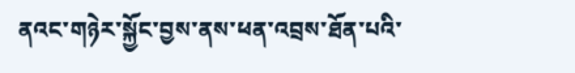ནའང་གཉེར་སྐྱོང་བྱས་ནས་ཕན་འབྲས་ཐོན་པའི་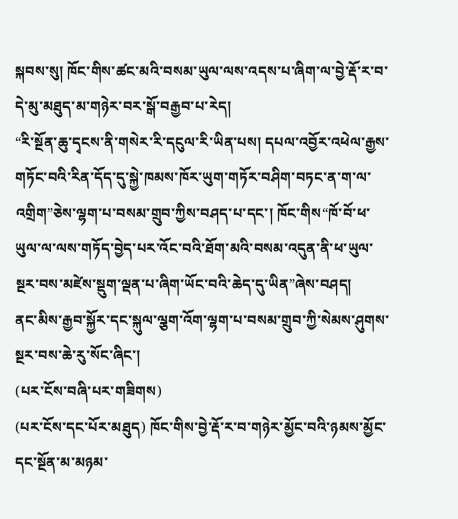སྐབས་སུ། ཁོང་གིས་ཚང་མའི་བསམ་ཡུལ་ལས་འདས་པ་ཞིག་ལ་བྱེ་རྡོ་ར་བ་དེ་མུ་མཐུད་མ་གཉེར་བར་སྒོ་བརྒྱབ་པ་རེད།
“རི་སྔོན་ཆུ་དྭངས་ནི་གསེར་རི་དངུལ་རི་ཡིན་པས། དཔལ་འབྱོར་འཕེལ་རྒྱས་གཏོང་བའི་རིན་དོད་དུ་སྐྱེ་ཁམས་ཁོར་ཡུག་གཏོར་བཤིག་བཏང་ན་ག་ལ་འགྲིག”ཅེས་ལྷག་པ་བསམ་གྲུབ་ཀྱིས་བཤད་པ་དང་། ཁོང་གིས“ཁོ་བོ་ཕ་ཡུལ་ལ་ལས་གཏོད་བྱེད་པར་འོང་བའི་ཐོག་མའི་བསམ་འདུན་ནི་ཕ་ཡུལ་སྔར་བས་མཛེས་སྡུག་ལྡན་པ་ཞིག་ཡོང་བའི་ཆེད་དུ་ཡིན”ཞེས་བཤད།
ནང་མིས་རྒྱབ་སྐྱོར་དང་སྐུལ་ལྕག་འོག་ལྷག་པ་བསམ་གྲུབ་ཀྱི་སེམས་ཤུགས་སྔར་བས་ཆེ་རུ་སོང་ཞིང་།
(པར་ངོས་བཞི་པར་གཟིགས)
(པར་ངོས་དང་པོར་མཐུད) ཁོང་གིས་བྱེ་རྡོ་ར་བ་གཉེར་མྱོང་བའི་ཉམས་མྱོང་དང་སྔོན་མ་མཉམ་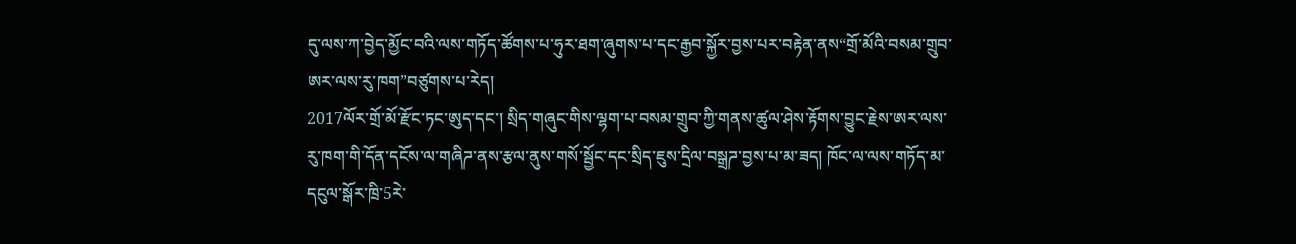དུ་ལས་ཀ་བྱེད་མྱོང་བའི་ལས་གཏོད་ཚོགས་པ་ཧུར་ཐག་ཞུགས་པ་དང་རྒྱབ་སྐྱོར་བྱས་པར་བརྟེན་ནས“གྲོ་མོའི་བསམ་གྲུབ་ཨར་ལས་རུ་ཁག”བཙུགས་པ་རེད།
2017ལོར་གྲོ་མོ་རྫོང་ཏང་ཨུད་དང་། སྲིད་གཞུང་གིས་ལྷག་པ་བསམ་གྲུབ་ཀྱི་གནས་ཚུལ་ཤེས་རྟོགས་བྱུང་རྗེས་ཨར་ལས་རུ་ཁག་གི་དོན་དངོས་ལ་གཞིཌ་ནས་རྩལ་ནུས་གསོ་སྦྱོང་དང་སྲིད་ཇུས་དྲིལ་བསྒྲཌ་བྱས་པ་མ་ཟད། ཁོང་ལ་ལས་གཏོད་མ་དངུལ་སྒོར་ཁྲི་5རེ་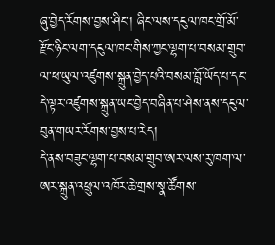ཞུ་བྱེད་རོགས་བྱས་ཤིང་། ཞིང་ལས་དངུལ་ཁང་གྲོ་མོ་རྫོང་ཉིང་ལག་དངུལ་ཁང་གིས་ཀྱང་ལྷག་པ་བསམ་གྲུབ་ལ་ཕ་ཡུལ་འཛུགས་སྐྲུན་བྱེད་པའི་བསམ་བློ་ཡོད་པ་དང་དེ་ལྟར་འཛུགས་སྐྲུན་ཡང་བྱེད་བཞིན་པ་ཤེས་ནས་དངུལ་བུན་གཡར་རོགས་བྱས་པ་རེད།
དེ་ནས་བཟུང་ལྷག་པ་བསམ་གྲུབ་ཨར་ལས་རུ་ཁག་ལ་ཨར་སྐྲུན་འཕྲུལ་འཁོར་ཆེ་གྲས་སྣ་ཚོགས་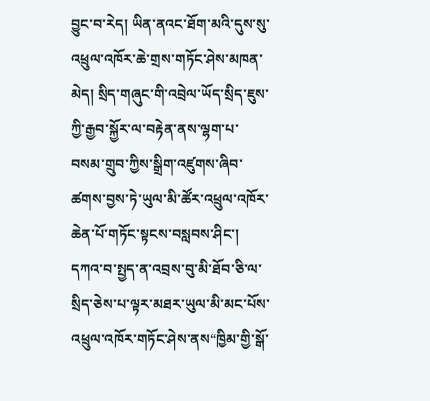བྱུང་བ་རེད། ཡིན་ནའང་ཐོག་མའི་དུས་སུ་འཕྲུལ་འཁོར་ཆེ་གྲས་གཏོང་ཤེས་མཁན་མེད། སྲིད་གཞུང་གི་འབྲེལ་ཡོད་སྲིད་ཇུས་ཀྱི་རྒྱབ་སྐྱོར་ལ་བརྟེན་ནས་ལྷག་པ་བསམ་གྲུབ་ཀྱིས་སྒྲིག་འཛུགས་ཞིབ་ཚགས་བྱས་ཏེ་ཡུལ་མི་ཚོར་འཕྲུལ་འཁོར་ཆེན་པོ་གཏོང་སྟངས་བསླབས་ཤིང་། དཀའ་བ་སྤྱད་ན་འབྲས་བུ་མི་ཐོབ་ཅི་ལ་སྲིད་ཅེས་པ་ལྟར་མཐར་ཡུལ་མི་མང་པོས་འཕྲུལ་འཁོར་གཏོང་ཤེས་ནས“ཁྱིམ་གྱི་སྒོ་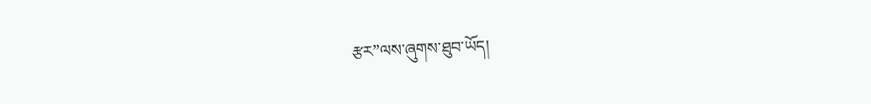རྩར”ལས་ཞུགས་ཐུབ་ཡོད།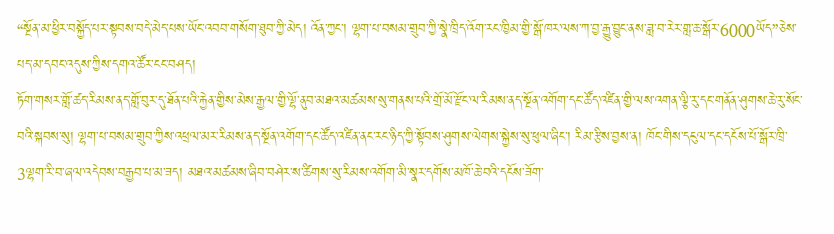“སྔོན་མ་ཕྱིར་བསྐྱོད་པར་སྟབས་བདེ་མེད་པས་ཡོང་འབབ་གསོག་ཐུབ་ཀྱི་མེད། འོན་ཀྱང་། ལྷག་པ་བསམ་གྲུབ་ཀྱི་སྣེ་ཁྲིད་འོག་རང་ཁྱིམ་གྱི་སྒོ་ཁར་ལས་ཀ་བྱ་རྒྱུ་བྱུང་ནས་ཟླ་བ་རེར་གླ་ཆ་སྒོར་6000ཡོད”ཅེས་པད་མ་དབང་འདུས་ཀྱིས་དགའ་ཚོར་ངང་བཤད།
ཏོག་གསར་གློ་ཚད་རིམས་ནད་གློ་བུར་དུ་ཐོན་པའི་རྐྱེན་གྱིས་མེས་རྒྱལ་གྱི་ལྷོ་ནུབ་མཐའ་མཚམས་སུ་གནས་པའི་གྲོ་མོ་རྫོང་ལ་རིམས་ནད་སྔོན་འགོག་དང་ཚོད་འཛིན་གྱི་ལས་འགན་ལྕི་རུ་དང་གནོན་ཤུགས་ཆེ་རུ་སོང་བའི་སྐབས་སུ། ལྷག་པ་བསམ་གྲུབ་ཀྱིས་འཕྲལ་མར་རིམས་ནད་སྔོན་འགོག་དང་ཚོད་འཛིན་ནང་རང་ཉིད་ཀྱི་སྟོབས་ཤུགས་ལེགས་སྐྱེས་སུ་ཕུལ་ཞིང་། རིམ་རྩིས་བྱས་ན། ཁོང་གིས་དངུལ་དང་དངོས་པོ་སྒོར་ཁྲི་3ལྷག་རི་བ་ཞལ་འདེབས་བརྒྱབ་པ་མ་ཟད། མཐའ་མཚམས་ཞིབ་བཤེར་ས་ཚིགས་སུ་རིམས་འགོག་མི་སྣར་དགོས་མཁོ་ཆེ་བའི་དངོས་ཟོག་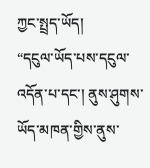ཀྱང་སྤྲད་ཡོད།
“དངུལ་ཡོད་པས་དངུལ་འདོན་པ་དང་། ནུས་ཤུགས་ཡོད་མཁན་གྱིས་ནུས་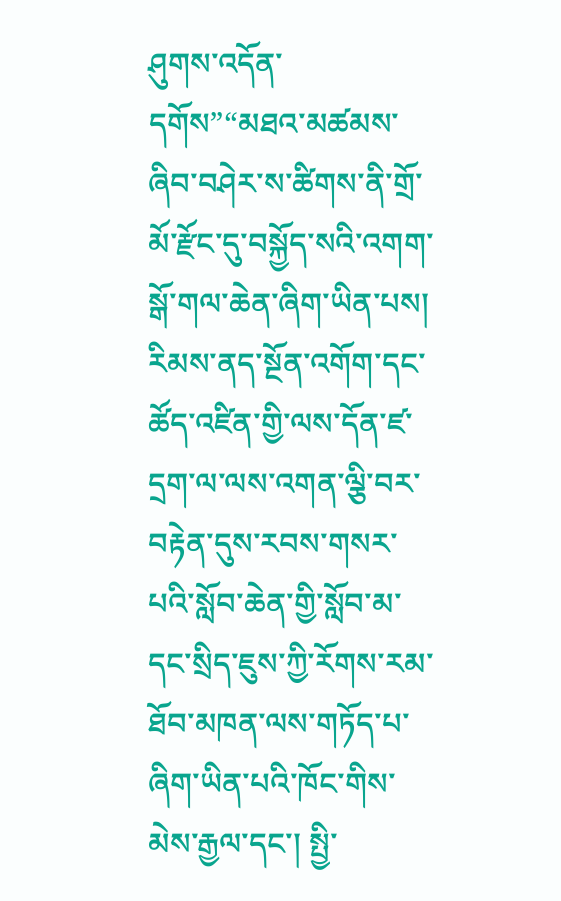ཤུགས་འདོན་དགོས”“མཐའ་མཚམས་ཞིབ་བཤེར་ས་ཚིགས་ནི་གྲོ་མོ་རྫོང་དུ་བསྐྱོད་སའི་འགག་སྒོ་གལ་ཆེན་ཞིག་ཡིན་པས། རིམས་ནད་སྔོན་འགོག་དང་ཚོད་འཛིན་གྱི་ལས་དོན་ཛ་དྲག་ལ་ལས་འགན་ལྕི་བར་བརྟེན་དུས་རབས་གསར་པའི་སློབ་ཆེན་གྱི་སློབ་མ་དང་སྲིད་ཇུས་ཀྱི་རོགས་རམ་ཐོབ་མཁན་ལས་གཏོད་པ་ཞིག་ཡིན་པའི་ཁོང་གིས་མེས་རྒྱལ་དང་། སྤྱི་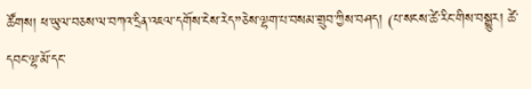ཚོགས། ཕ་ཡུལ་བཅས་ལ་བཀའ་དྲིན་འཇལ་དགོས་ངེས་རེད”ཅེས་ལྷག་པ་བསམ་གྲུབ་ཀྱིས་བཤད། (པ་སངས་ཚེ་རིང་གིས་བསྒྱུར། ཚེ་དབང་ལྷ་མོ་དང་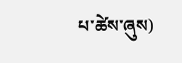པ་ཚེས་ཞུས)